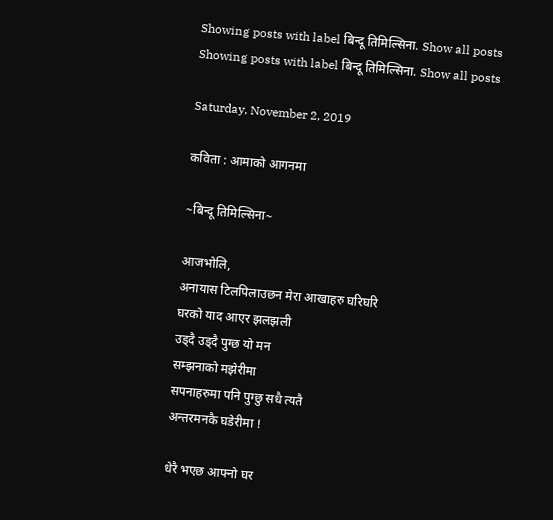Showing posts with label बिन्दू तिमिल्सिना. Show all posts
Showing posts with label बिन्दू तिमिल्सिना. Show all posts

Saturday, November 2, 2019

कविता : आमाको आगनमा

~बिन्दू तिमिल्सिना~

आजभोलि,
अनायास टिलपिलाउछन मेरा आखाहरु घरिघरि
घरको याद आएर झलझली
उड्दै उड्दै पुग्छ यो मन
सम्झनाको मझेरीमा
सपनाहरुमा पनि पुग्छु सधै त्यतै
अन्तरमनकै घडेरीमा !

धेरै भएछ आफ्नो घर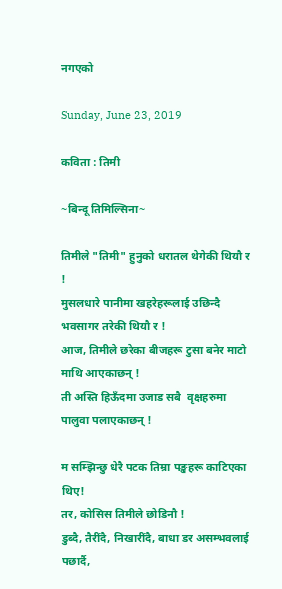नगएको

Sunday, June 23, 2019

कविता : तिमी

~बिन्दू तिमिल्सिना~

तिमीले "तिमी" हुनुको धरातल थेगेकी थियौ र !
मुसलधारे पानीमा खहरेहरूलाई उछिन्दै भवसागर तरेकी थियौ र !
आज, तिमीले छरेका बीजहरू टुसा बनेर माटो माथि आएकाछन् !
ती अस्ति हिऊँदमा उजाड सबै  वृक्षहरुमा पालुवा पलाएकाछन् !

म सम्झिन्छु धेरै पटक तिम्रा पङ्खहरू काटिएका थिए!
तर, कोसिस तिमीले छोडिनौ !
डुब्दै, तैरींदै, निखारींदै, बाधा डर असम्भवलाई पछार्दै,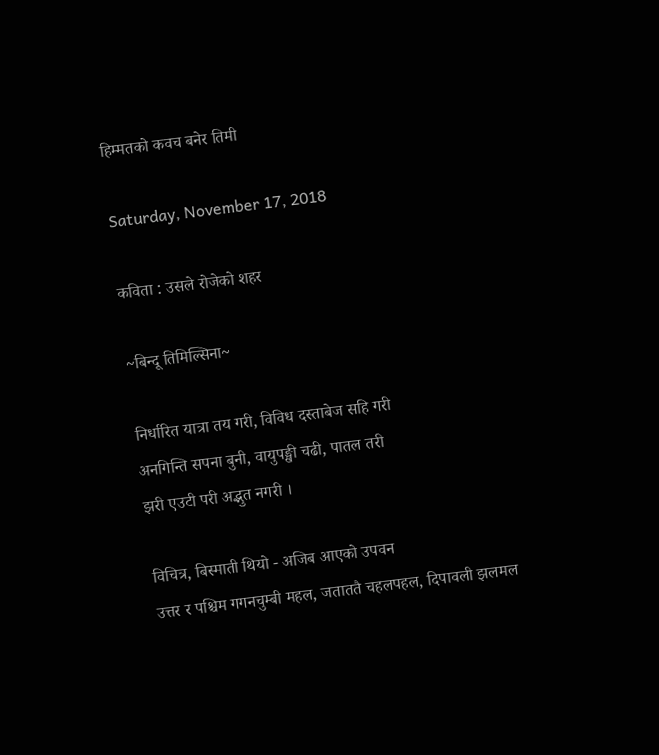हिम्मतको कवच बनेर तिमी

Saturday, November 17, 2018

कविता : उसले रोजेको शहर

~बिन्दू तिमिल्सिना~

निर्धारित यात्रा तय गरी, विविध दस्ताबेज सहि गरी
अनगिन्ति सपना बुनी, वायुपङ्खी चढी, पातल तरी
झरी एउटी परी अद्भुत नगरी ।

विचित्र, बिस्माती थियो - अजिब आएको उपवन
उत्तर र पश्चिम गगनचुम्बी महल, जताततै चहलपहल, दिपावली झलमल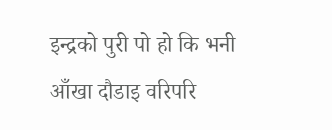इन्द्रको पुरी पो हो कि भनी आँखा दौडाइ वरिपरि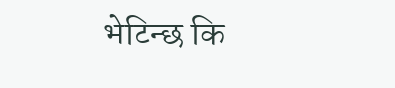भेटिन्छ कि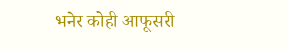भनेर कोही आफूसरी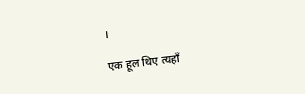।

एक हूल थिए त्यहाँ